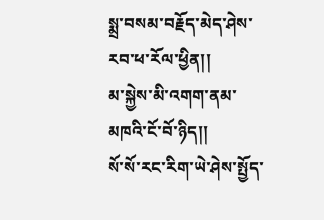སྨྲ་བསམ་བརྗོད་མེད་ཤེས་རབ་ཕ་རོལ་ཕྱིན།།
མ་སྐྱེས་མི་འགག་ནམ་མཁའི་ངོ་བོ་ཉིད།།
སོ་སོ་རང་རིག་ཡེ་ཤེས་སྤྱོད་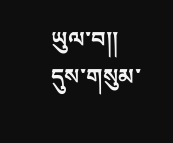ཡུལ་བ།།
དུས་གསུམ་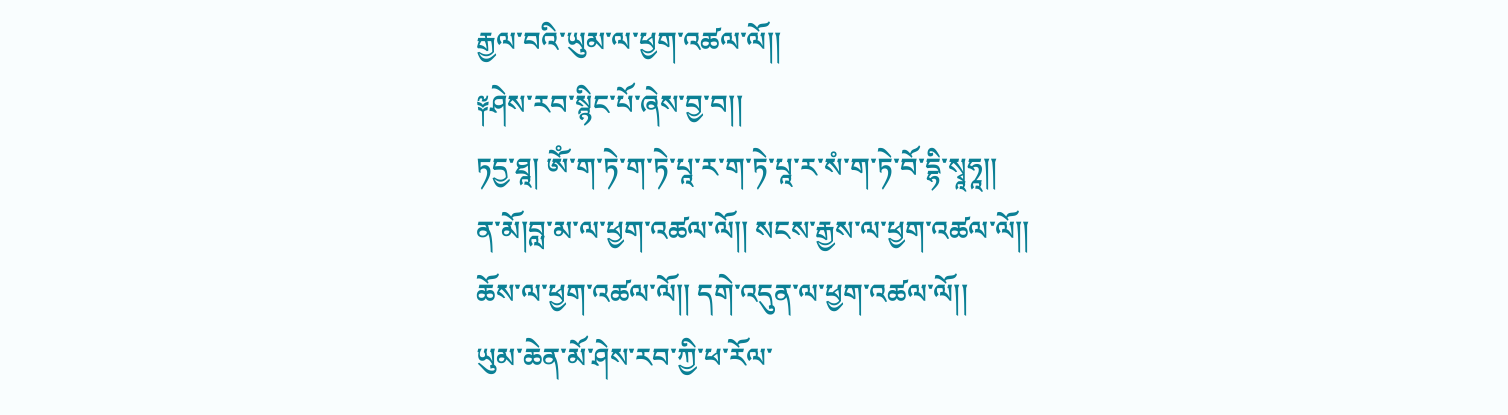རྒྱལ་བའི་ཡུམ་ལ་ཕྱག་འཚལ་ལོ།།
༈ཤེས་རབ་སྙིང་པོ་ཞེས་བྱ་བ།།
ཏདྱ་ཐཱ། ཨོཾ་ག་ཏེ་ག་ཏེ་པཱ་ར་ག་ཏེ་པཱ་ར་སཾ་ག་ཏེ་བོ་དྷི་སྭཱཧཱ།།
ན་མོ།བླ་མ་ལ་ཕྱག་འཚལ་ལོ།། སངས་རྒྱས་ལ་ཕྱག་འཚལ་ལོ།།
ཆོས་ལ་ཕྱག་འཚལ་ལོ།། དགེ་འདུན་ལ་ཕྱག་འཚལ་ལོ།།
ཡུམ་ཆེན་མོ་ཤེས་རབ་ཀྱི་ཕ་རོལ་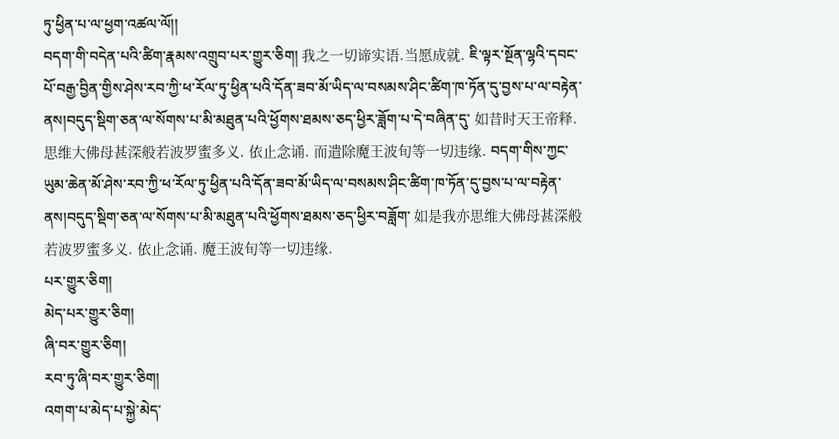ཏུ་ཕྱིན་པ་ལ་ཕྱག་འཚལ་ལོ།།
བདག་གི་བདེན་པའི་ཚིག་རྣམས་འགྲུབ་པར་གྱུར་ཅིག། 我之一切谛实语.当愿成就. ཇི་ལྟར་སྔོན་ལྷའི་དབང་པོ་བརྒྱ་བྱིན་གྱིས་ཤེས་རབ་ཀྱི་ཕ་རོལ་ཏུ་ཕྱིན་པའི་དོན་ཟབ་མོ་ཡིད་ལ་བསམས་ཤིང་ཚིག་ཁ་ཏོན་དུ་བྱས་པ་ལ་བརྟེན་ནས།བདུད་སྡིག་ཅན་ལ་སོགས་པ་མི་མཐུན་པའི་ཕྱོགས་ཐམས་ཅད་ཕྱིར་ཟློག་པ་དེ་བཞིན་དུ་ 如昔时天王帝释. 思维大佛母甚深般若波罗蜜多义. 依止念诵. 而遣除魔王波旬等一切违缘. བདག་གིས་ཀྱང་ཡུམ་ཆེན་མོ་ཤེས་རབ་ཀྱི་ཕ་རོལ་ཏུ་ཕྱིན་པའི་དོན་ཟབ་མོ་ཡིད་ལ་བསམས་ཤིང་ཚིག་ཁ་ཏོན་དུ་བྱས་པ་ལ་བརྟེན་ནས།བདུད་སྡིག་ཅན་ལ་སོགས་པ་མི་མཐུན་པའི་ཕྱོགས་ཐམས་ཅད་ཕྱིར་བཟློག་ 如是我亦思维大佛母甚深般若波罗蜜多义. 依止念诵. 魔王波旬等一切违缘.
པར་གྱུར་ཅིག།
མེད་པར་གྱུར་ཅིག།
ཞི་བར་གྱུར་ཅིག།
རབ་ཏུ་ཞི་བར་གྱུར་ཅིག།
འགག་པ་མེད་པ་སྐྱེ་མེད་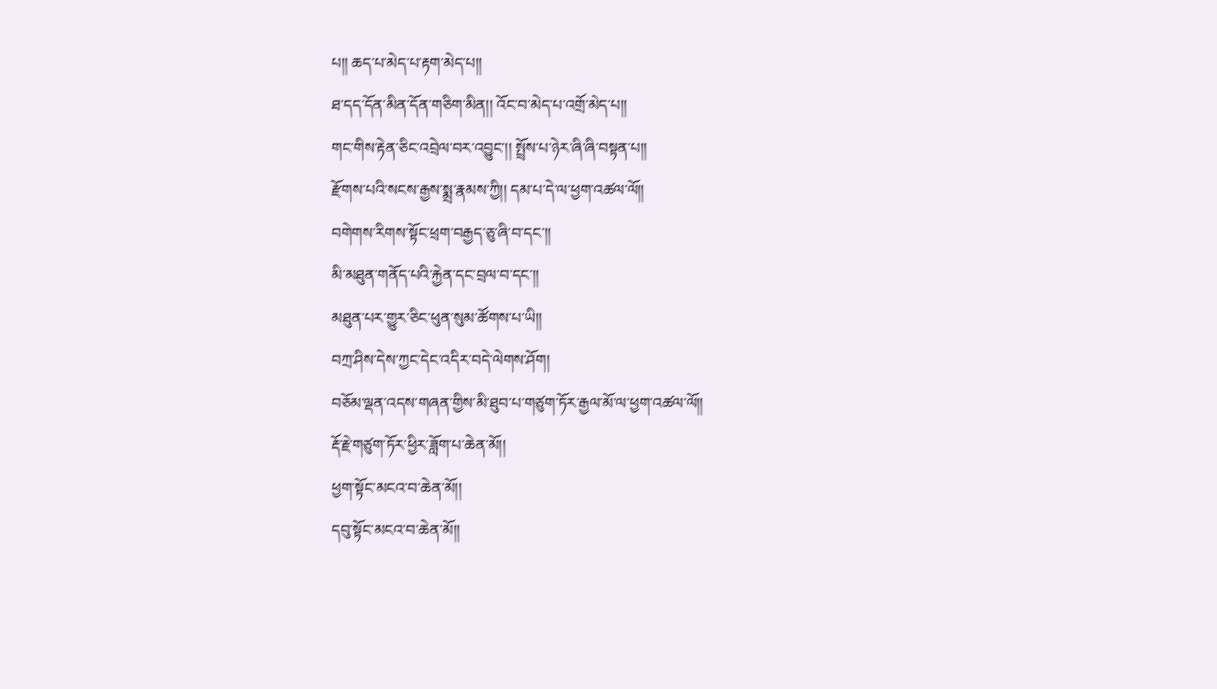པ།། ཆད་པ་མེད་པ་རྟག་མེད་པ།།
ཐ་དད་དོན་མིན་དོན་གཅིག་མིན།། འོང་བ་མེད་པ་འགྲོ་མེད་པ།།
གང་གིས་རྟེན་ཅིང་འབྲེལ་བར་འབྱུང་།། སྤྲོས་པ་ཉེར་ཞི་ཞི་བསྟན་པ།།
རྫོགས་པའི་སངས་རྒྱས་སྨྲ་རྣམས་ཀྱི།། དམ་པ་དེ་ལ་ཕྱག་འཚལ་ལོ།།
བགེགས་རིགས་སྟོང་ཕྲག་བརྒྱད་ཅུ་ཞི་བ་དང་།།
མི་མཐུན་གནོད་པའི་རྐྱེན་དང་བྲལ་བ་དང་།།
མཐུན་པར་གྱུར་ཅིང་ཕུན་སུམ་ཚོགས་པ་ཡི།།
བཀྲ་ཤིས་དེས་ཀྱང་དེང་འདིར་བདེ་ལེགས་ཤོག།
བཅོམ་ལྡན་འདས་གཞན་གྱིས་མི་ཐུབ་པ་གཙུག་ཏོར་རྒྱལ་མོ་ལ་ཕྱག་འཚལ་ལོ།།
རྡོ་རྗེ་གཙུག་ཏོར་ཕྱིར་ཟློག་པ་ཆེན་མོ།།
ཕྱག་སྟོང་མངའ་བ་ཆེན་མོ།།
དབུ་སྟོང་མངའ་བ་ཆེན་མོ།།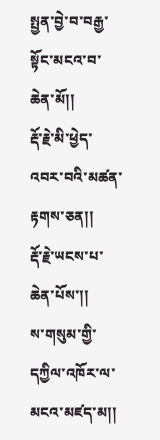སྤྱན་བྱེ་བ་བརྒྱ་སྟོང་མངའ་བ་ཆེན་མོ།།
རྡོ་རྗེ་མི་ཕྱེད་འབར་བའི་མཚན་རྟགས་ཅན།།
རྡོ་རྗེ་ཡངས་པ་ཆེན་པོས་།།
ས་གསུམ་གྱི་དཀྱིལ་འཁོར་ལ་མངའ་མཛད་མ།།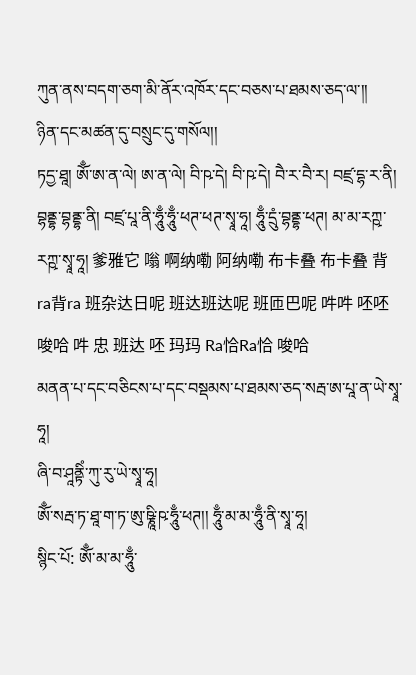ཀུན་ནས་བདག་ཅག་མི་ནོར་འཁོར་དང་བཅས་པ་ཐམས་ཅད་ལ་།།
ཉིན་དང་མཚན་དུ་བསྲུང་དུ་གསོལ།།
ཏདྱ་ཐཱ། ཨོྃ་ཨ་ན་ལེ། ཨ་ན་ལེ། བི་ཥ་དེ། བི་ཥ་དེ། བཻ་ར་བཻ་ར། བཛྲ་དྷ་ར་ནི། བྷནྡྷ་བྷནྡྷ་ནི། བཛྲ་པཱ་ནི་ཧཱུྃ་ཧཱུྃ་ཕཊ་ཕཊ་སྭཱ་ཧཱ། ཧཱུྃ་དྲུཾ་བྷནྡྷ་ཕཊ། མ་མ་རཀྵ་རཀྵ་སྭཱ་ཧཱ། 爹雅它 嗡 啊纳嘞 阿纳嘞 布卡叠 布卡叠 背ra背ra 班杂达日呢 班达班达呢 班匝巴呢 吽吽 呸呸 唆哈 吽 忠 班达 呸 玛玛 Ra恰Ra恰 唆哈
མནན་པ་དང་བཅིངས་པ་དང་བསྡམས་པ་ཐམས་ཅད་སརྦ་ཨ་པཱ་ན་ཡེ་སྭཱ་ཧཱ།
ཞི་བ་ཤཱནྟིཾ་ཀུ་རུ་ཡེ་སྭཱ་ཧཱ།
ཨོྃ་སརྦ་ཏ་ཐཱ་ག་ཏ་ཨུ་ཥྞཱི་ཥ་ཧཱུྃ་ཕཊ།། ཧཱུྃ་མ་མ་ཧཱུྃ་ནི་སྭཱ་ཧཱ།
སྙིང་པོ: ཨོྃ་མ་མ་ཧཱུྃ་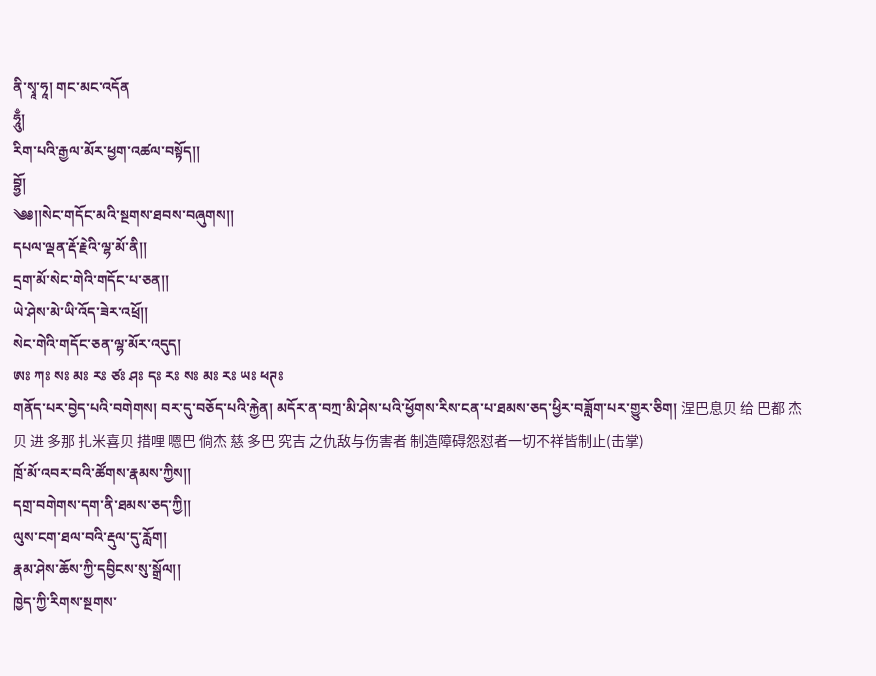ནི་སྭཱ་ཧཱ། གང་མང་འདོན
ཧཱུྃ།
རིག་པའི་རྒྱལ་མོར་ཕྱག་འཚལ་བསྟོད།།
བྷྱོ།
༄༅།།སེང་གདོང་མའི་སྔགས་ཐབས་བཞུགས།།
དཔལ་ལྡན་རྡོ་རྗེའི་ལྷ་མོ་ནི།།
དྲག་མོ་སེང་གེའི་གདོང་པ་ཅན།།
ཡེ་ཤེས་མེ་ཡི་འོད་ཟེར་འཕྲོ།།
སེང་གེའི་གདོང་ཅན་ལྷ་མོར་འདུད།
ཨཿ ཀཿ སཿ མཿ རཿ ཙཿ ཤཿ དཿ རཿ སཿ མཿ རཿ ཡཿ ཕཊཿ
གནོད་པར་བྱེད་པའི་བགེགས། བར་དུ་བཅོད་པའི་རྐྱེན། མདོར་ན་བཀྲ་མི་ཤེས་པའི་ཕྱོགས་རིས་ངན་པ་ཐམས་ཅད་ཕྱིར་བཟློག་པར་གྱུར་ཅིག། 涅巴息贝 给 巴都 杰贝 进 多那 扎米喜贝 措哩 嗯巴 倘杰 慈 多巴 究吉 之仇敌与伤害者 制造障碍怨怼者一切不祥皆制止(击掌)
ཁྲོ་མོ་འབར་བའི་ཚོགས་རྣམས་ཀྱིས།།
དགྲ་བགེགས་དག་ནི་ཐམས་ཅད་ཀྱི།།
ལུས་ངག་ཐལ་བའི་རྡུལ་དུ་རློག།
རྣམ་ཤེས་ཆོས་ཀྱི་དབྱིངས་སུ་སྒྲོལ།།
ཁྱེད་ཀྱི་རིགས་སྔགས་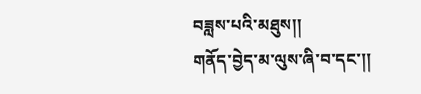བཟླས་པའི་མཐུས།།
གནོད་བྱེད་མ་ལུས་ཞི་བ་དང་།།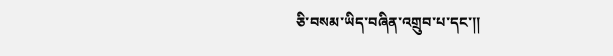ཅི་བསམ་ཡིད་བཞིན་འགྲུབ་པ་དང་།།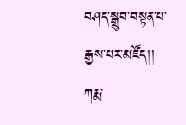བཤད་སྒྲུབ་བསྟན་པ་རྒྱས་པར་མཛོད།།
ཀརྨ་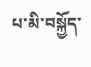པ་མི་བསྐྱོད་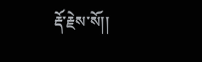རྡོ་རྗེས་སོ།།